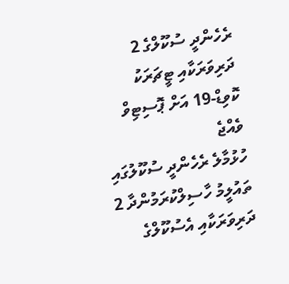ރެހެންދީ ސުކޫލްގެ 2 ދަރިވަރަކާއި ޓީޗަރަކު ކޮވިޑް-19 އަށް ޕޮސިޓިވް ވެއްޖެ
ހުޅުމާލެ ރެހެންދީ ސުކޫލުގައި ތައުލީމު ހާސިލްކުރަމުންދާ 2 ދަރިވަރަކާއި އެސުކޫލްގެ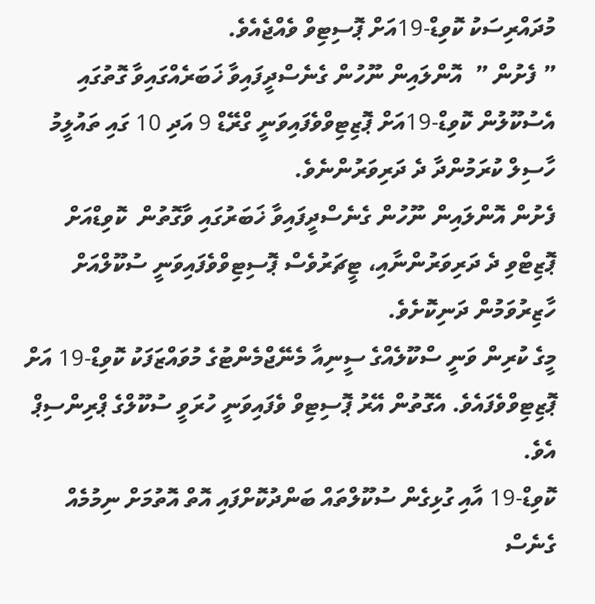މުދައްރިސަކު ކޮވިޑް-19އަށް ޕޮސިޓިވް ވެއްޖެއެވެ.
” ފެށުން ”  އޮންލައިން ނޫހުން ގެނެސްދީފައިވާ ޚަބަރެއްގައިވާ ގޮތުގައި އެސުކޫލުން ކޮވިޑް-19އަށް ޕޮޒިޓިވްވެފައިވަނީ ގްރޭޑް 9 އަދި 10 ގައި ތައުލީމު ހާސިލް ކުރަމުންދާ ދެ ދަރިވަރުންނެވެ.
ފެށުން އޮންލައިން ނޫހުން ގެނެސްދީފައިވާ ޚަބަރުގައި ވާގޮތުން  ކޮވިޑްއަށް ޕޮޒިޓްވި ދެ ދަރިވަރުންނާއި، ޓީޗަރުވެސް ޕޮސިޓިވްވެފައިވަނީ ސުކޫލްއަށް ހާޒިރުވަމުން ދަނިކޮށެވެ.
މީގެ ކުރިން ވަނީ ސްކޫލެއްގެ ސީނިއާ މެނޭޖްމެންޓުގެ މުވައްޒަފަކު ކޮވިޑް-19 އަށް ޕޮޒިޓިވްވެފައެވެ. އެގޮތުން އޭރު ޕޮސިޓިވް ވެފައިވަނީ ހުރަވީ ސުކޫލްގެ ޕްރިންސިޕް އެވެ.
ކޮވިޑް-19 އާއި ގުޅިގެން ސުކޫލްތައް ބަންދުކޮށްފައި އޮތް އޮތުމަށް ނިމުމެއް ގެނެސް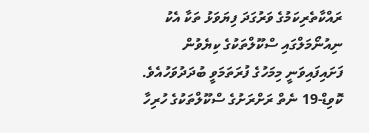ރައްކާތެރިކަމުގެ ވަރުގަދަ ފިޔަވަޅު ތަކާ އެކު ނިއުނޯމަލްގައި ސްކޫލްތަކުގެ ކިޔެވުން ފަށައިފައިވަނީ މިމަހުގެ ފުރަތަމަވީ ބުދަދުވަހުއެވެ. ކޮވިޑް-19 ނެތް ރަށްރަށުގެ ސްކޫލްތަކުގެ ހުރިހާ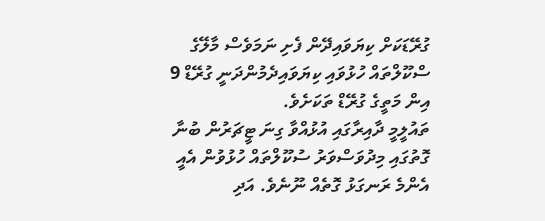ގުރޭޑަކަށް ކިޔަވައިދޭން ފެށި ނަމަވެސް މާލޭގެ ސްކޫލްތައް ހުޅުވައި ކިޔަވައިދެމުންދަނީ ގުރޭޑް 9 އިން މަތީގެ ގުރޭޑް ތަކަށެވެ.
ތައުލީމީ ދާއިރާގައި އުޅުއްވާ ގިނަ ޓީޗަރުން ބުނާ ގޮތުގައި މިދުވަސްވަރު ސުކޫލްތައް ހުޅުވުން އެއީ އެންމެ ރަނގަޅު ގޮތެއް ނޫނެވެ. އަދި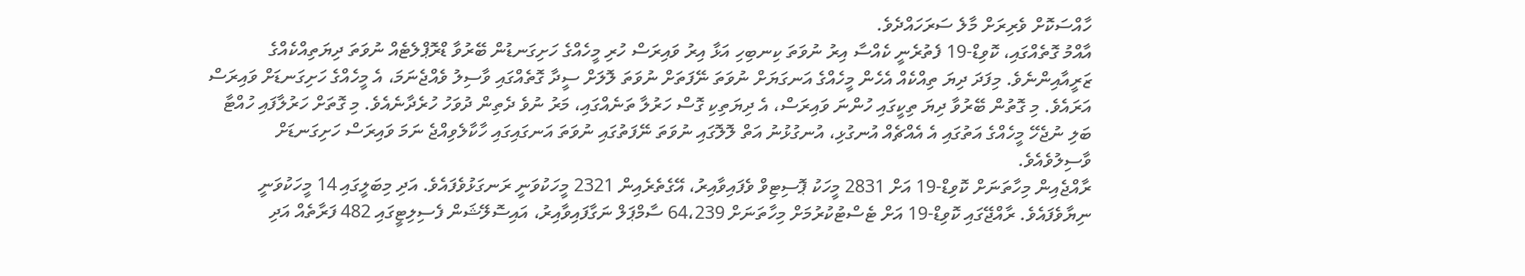ހާއްސަކޮށް ވެރިރަށް މާލެ ސަރަހައްދެވެ.
އާއްމު ގޮތެއްގައި، ކޮވިޑް-19 ފެތުރެނީ ކެއްސާ އިރު ނުވަތަ ކިނބިހި އަޅާ އިރު ވައިރަސް ހުރި މީހެއްގެ ހަށިގަނޑުން ބޭރުވާ ޑްރޮޕްލެޓެއް ނުވަތަ ދިޔަތިއްކެއްގެ ޒަރީއާއިންނެވެ. މިފަދަ ދިޔަ ތިއްކެއް އެހެން މީހެއްގެ އަނގަޔަށް ނުވަތަ ނޭފަތަށް ނުވަތަ ލޮލަށް ސީދާ ގޮތެއްގައި ވާސިލު ވެއްޖެނަމަ، އެ މީހެއްގެ ހަށިގަނޑަށް ވައިރަސް އަރައެވެ. މި ގޮތުން ބޭރުވާ ދިޔަ ތިކީގައި ހުންނަ ވައިރަސް، އެ ދިޔަތިކި ގޮސް ހަރުލާ ތަނެއްގައި، މަރު ނުވެ ދެތިން ދުވަހު ހުރެދާނެއެވެ. މި ގޮތަށް ހަރުލާފައި ހުއްޓާ ބަލި ނުޖެހޭ މީހެއްގެ އަތުގައި އެ އެއްޗެއް އުނގުޅި، އުނގުޅުނު އަތް ލޮލޮގައި ނުވަތަ ނޭފަތުގައި ނުވަތަ އަނގައިގައި ހާކާލެވިއްޖެ ނަމަ ވައިރަސް ހަށިގަނޑަށް ވާސިލުވެއެވެ.
ރާއްޖެއިން މިހާތަނަށް ކޮވިޑް-19 އަށް 2831 މީހަކު ޕޮސިޓިވް ވެފައިވާއިރު، އޭގެތެރެއިން 2321 މީހަކުވަނީ ރަނގަޅުވެފައެވެ. އަދި މިބަލީގައި 14 މީހަކުވަނީ ނިޔާވެފައެވެ. ރާއްޖޭގައި ކޮވިޑް-19 އަށް ޓެސްޓުކުރުމަށް މިހާތަނަށް 64،239 ސާމްޕަލް ނަގާފައިވާއިރު، އައިސޮލޭޝަން ފެސިލިޓީގައި 482 ފަރާތެއް އަދި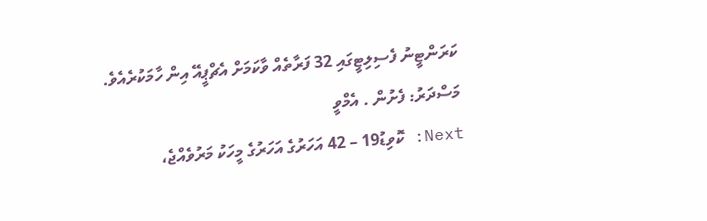ކަރަންޓީނު ފެސިލިޓީގައި 32 ފަރާތެއް ވާކަމަށް އެޗްޕީއޭ އިން ހާމަކުރެއެވެ.
މަސްދަރު: ފެށުން . އެމްވީ
Next: ކޮވިޑު19 – 42 އަހަރުގެ އަހަރުގެ މީހަކު މަރުވެއްޖެ،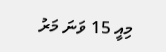މިއީ 15 ވަނަ މަރު